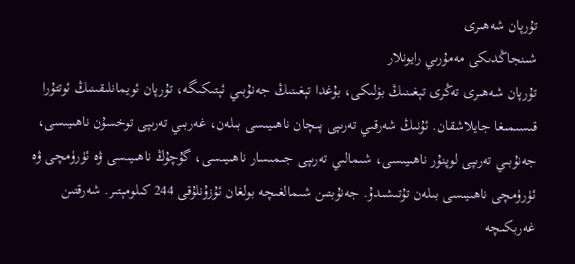تۇرپان شەھىرى
شىنجاڭدىكى مەمۇرىي رايونلار
تۇرپان شەھىرى تەڭرى تېغىنىڭ بۆلىكى، بۇغدا تېغىنىڭ جەنۇبىي ئېتىكىگە، تۇرپان ئويمانلىقىنىڭ ئوتتۇرا قىسىمىغا جايلاشقان. ئۇنىڭ شەرقىي تەرىپى پىچان ناھىيىسى بىلەن، غەربىي تەرىپى توخسۇن ناھىيىسى، جەنۇبىي تەرىپى لوپنۇر ناھىيىسى، شىمالىي تەرىپى جىمىسار ناھىيىسى، گۇچۇڭ ناھىيىسى ۋە ئۈرۈمچى ۋە ئۈرۈمچى ناھىيىسى بىلەن تۇتىشىدۇ. جەنۇبتىن شىمالغىچە بولغان ئۇزۇنلۇقى 244 كىلومېتىر. شەرقتىن غەربكىچە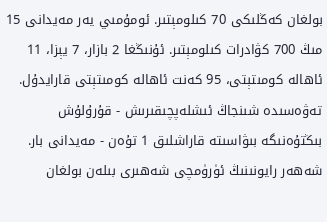بولغان كەڭلىكى 70 كىلومېتىر. ئومۇمىي يەر مەيدانى 15 مىڭ 700 كۋادرات كىلومېتىر. ئۇنىڭغا 2 بازار، 7 يېزا، 11 ئاھالە كومىتېتى، 95 كەنت ئاھالە كومىتېتى قارايدۇل. تەۋەسىدە شىنجاڭ ئىشلەپچىقىرىش - قۇرۇلۇش بىڭتۇەنىگە بىۋاسىتە قاراشلىق 1 تۇەن - مەيدانى بار. شەھەر رايونىنىڭ ئۈرۈمچى شەھىرى بىلەن بولغان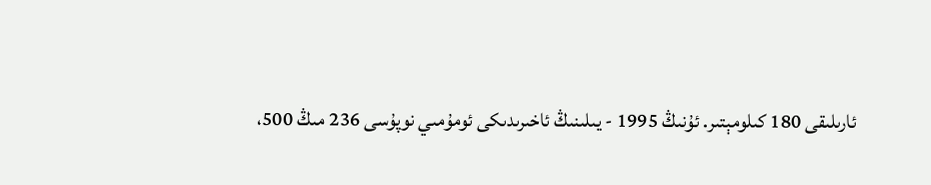ئارىلىقى 180 كىلومېتىر. ئۇنىڭ 1995 - يىلىنىڭ ئاخىرىدىكى ئومۇمىي نوپۇسى 236 مىڭ 500،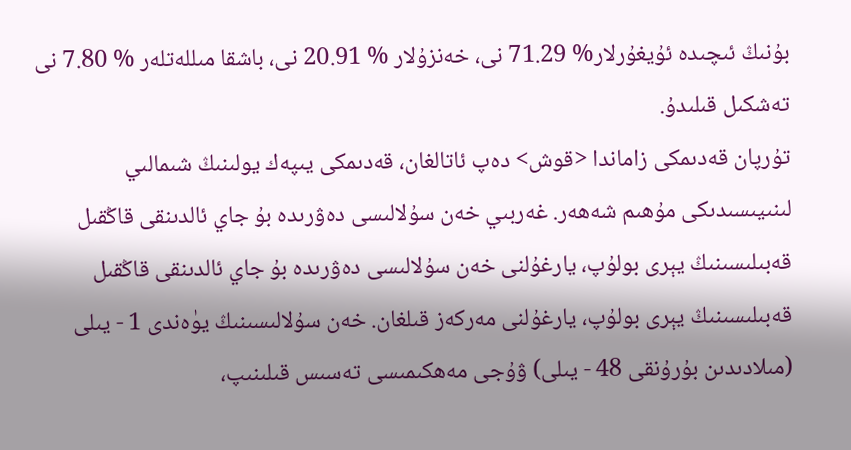بۇنىڭ ئىچىدە ئۇيغۇرلار% 71.29 نى، خەنزۇلار % 20.91 نى، باشقا مىللەتلەر % 7.80 نى تەشكىل قىلىدۇ.
تۇرپان قەدىمكى زاماندا <قوش> دەپ ئاتالغان، قەدىمكى يىپەك يولىنىڭ شىمالىي لىنىيىسىدىكى مۇھىم شەھەر. غەربىي خەن سۇلالىسى دەۋرىدە بۇ جاي ئالدىنقى قاڭقىل قەبىلىسىنىڭ يېرى بولۇپ، يارغۇلنى خەن سۇلالىسى دەۋرىدە بۇ جاي ئالدىنقى قاڭقىل قەبىلىسىنىڭ يېرى بولۇپ، يارغۇلنى مەركەز قىلغان. خەن سۇلالىسىنىڭ يۈەندى 1 - يىلى (مىلادىدىن بۇرۇنقى 48 - يىلى) ۋۇجى مەھكىمىسى تەسىس قىلىنىپ،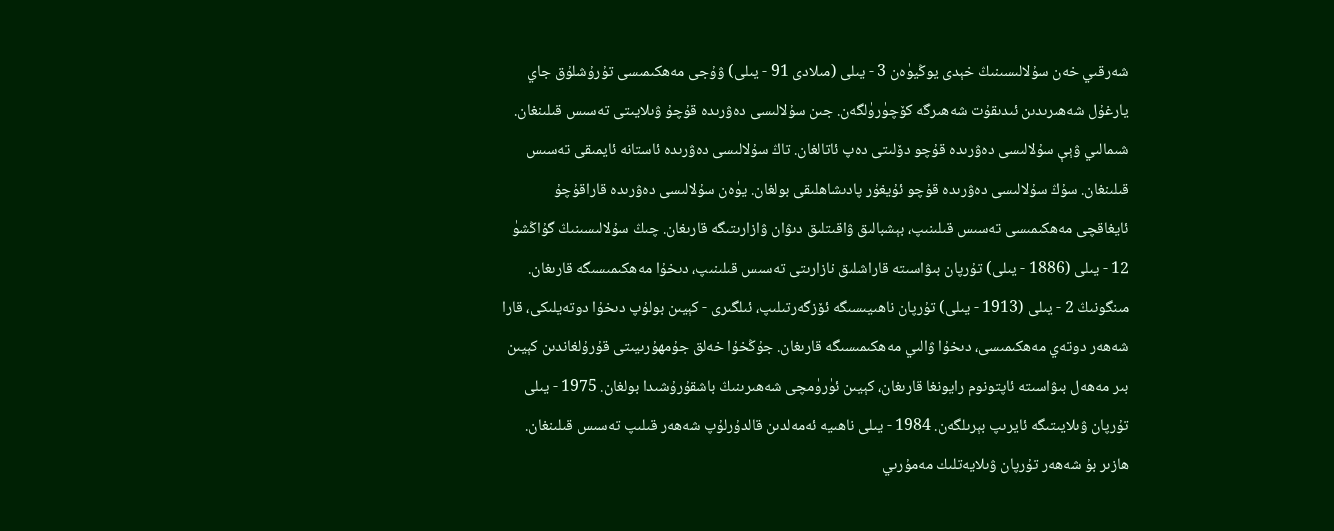شەرقىي خەن سۇلالىسىنىڭ خېدى يوڭيۈەن 3 - يىلى (مىلادى 91 - يىلى) ۋۇجى مەھكىمىسى تۇرۇشلۇق جاي يارغۇل شەھىرىدىن ئىدىقۇت شەھىرگە كۆچۈرۈلگەن. جىن سۇلالىسى دەۋرىدە قۇچۇ ۋىلايىتى تەسىس قىلىنغان. شىمالىي ۋېې سۇلالىسى دەۋرىدە قۇچو دۆلىتى دەپ ئاتالغان. تاڭ سۇلالىسى دەۋرىدە ئاستانە ئايمىقى تەسىس قىلىنغان. سۇڭ سۇلالىسى دەۋرىدە قۇچو ئۇيغۇر پادىشاھلىقى بولغان. يۈەن سۇلالىسى دەۋرىدە قاراقۇچۇ ئايغاقچى مەھكىمىسى تەسىس قىلىنىپ، بېشبالىق ۋاقىتلىق دىۋان ۋازارىتىگە قارىغان. چىڭ سۇلالىسىنىڭ گۇاڭشۈ 12 - يىلى (1886 - يىلى) تۇرپان بىۋاسىتە قاراشلىق نازارىتى تەسىس قىلىنىپ، دىخۇا مەھكىمىسىگە قارىغان. مىنگونىڭ 2 - يىلى (1913 - يىلى) تۇرپان ناھىيىسىگە ئۆزگەرتىلىپ، ئىلگىرى - كېيىن بولۇپ دىخۇا دوتەيلىكى، قارا شەھەر دوتەي مەھكىمىسى، دىخۇا ۋالىي مەھكىمىسىگە قارىغان. جۇڭخۇا خەلق جۇمھۇرىيىتى قۇرۇلغاندىن كېيىن بىر مەھەل بىۋاسىتە ئاپتونوم رايونغا قارىغان، كېيىن ئۈرۈمچى شەھىرىنىڭ باشقۇرۇشىدا بولغان. 1975 - يىلى تۇرپان ۋىلايىتىگە ئايرىپ بېرىلگەن. 1984 - يىلى ناھىيە ئەمەلدىن قالدۇرلۇپ شەھەر قىلىپ تەسىس قىلىنغان. ھازىر بۇ شەھەر تۇرپان ۋىلايەتلىك مەمۇرىي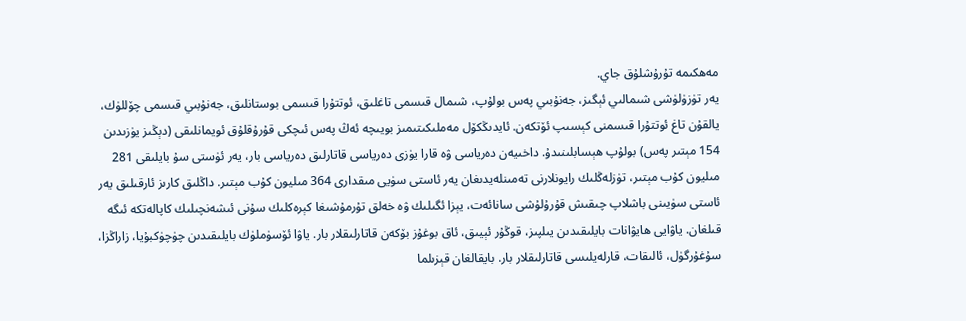مەھكىمە تۇرۇشلۇق جاي.
يەر تۈزۈلۈشى شىمالىي ئېگىز، جەنۇبىي پەس بولۇپ، شىمال قىسمى تاغلىق، ئوتتۇرا قىسمى بوستانلىق، جەنۇبىي قىسمى چۆللۈك، يالقۇن تاغ ئوتتۇرا قىسمنى كېسىپ ئۆتكەن. ئايدىڭكۆل مەملىكىتىمىز بويىچە ئەڭ پەس ئىچكى قۇرۇقلۇق ئويمانلىقى (دېڭىز يۈزىدىن 154 مېتىر پەس) بولۇپ ھېسابلىنىدۇ. داخىيەن دەرياسى ۋە قارا يۈزى دەرياسى قاتارلىق دەرياسى بار، يەر ئۈستى سۇ بايلىقى 281 مىليون كۇب مېتىر، تۈزلەڭلىك رايونلارنى تەمىنلەيدىغان يەر ئاستى سۈيى مىقدارى 364 مىليون كۇب مېتىر. داڭلىق كارىز ئارقىلىق يەر ئاستى سۈيىنى باشلاپ چىقىش قۇرۇلۇشى سانائەت، يېزا ئگىلىك ۋە خەلق تۇرمۇشىغا كېرەكلىك سۇنى ئىشەنچىلىك كاپالەتكە ئىگە قىلغان. ياۋايى ھايۋانات بايلىقىدىن يىلپىز، قوڭۇر ئېيىق، ئاق بوغۇز بۆكەن قاتارلىقلار بار. ياۋا ئۆسۈملۈك بايلىقىدىن چۈچۈكبۇيا، زاراڭزا، سۇغۇرگۈل، ئالىقات، قارلەيلىسى قاتارلىقلار بار. بايقالغان قېزىلما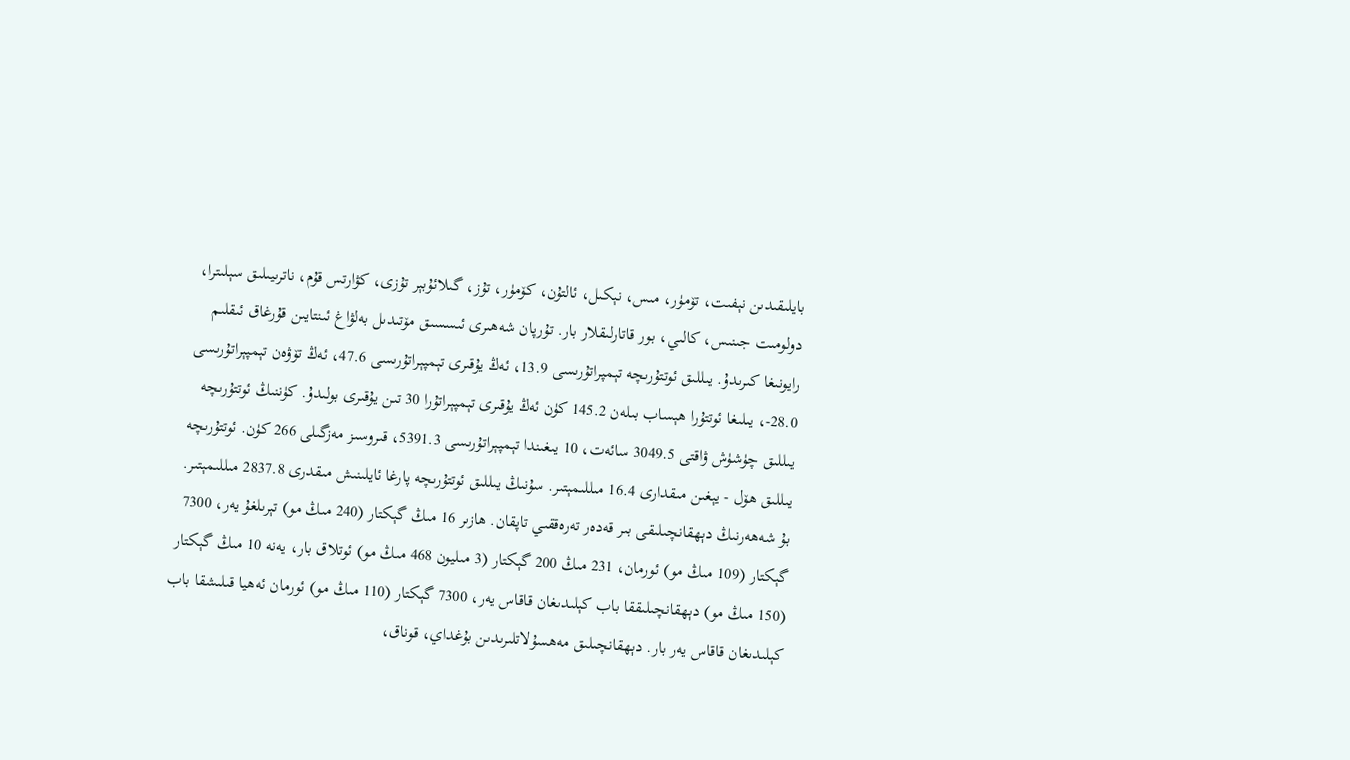بايلىقىدىن نېفىت، تۆمۈر، مىس، نېكىل، ئالتۇن، كۆمۈر، تۇز، گىلائۇبېر تۇزى، كۋارتس قۇم، ناترىيىلىق سېلىترا، دولومىت جىنىس، كالىي، بور قاتارلىقلار بار. تۇرپان شەھىرى ئىسسىق مۆتىدىل بەلۋاغ ئىنتايىن قۇرغاق ئىقلىم رايونىغا كىرىدۇ. يىللىق ئوتتۇرىچە تېمپراتۇرىسى 13.9، ئەڭ يۇقىرى تېمپېراتۇرىسى 47.6، ئەڭ تۆۋەن تېمپېراتۇرىسى 28.0-، يىلىغا ئوتتۇرا ھېساب بىلەن 145.2 كۈن ئەڭ يۇقىرى تېمپېراتۇرا 30 تىن يۇقىرى بولىدۇ. كۈننىڭ ئوتتۇرىچە يىللىق چۈشۈش ۋاقتى 3049.5 سائەت، 10 يىغىندا تېمپېراتۇرىسى 5391.3، قىروسىز مەزگىلى 266 كۈن. ئوتتۇرىچە يىللىق ھۆل - يېغىن مىقدارى 16.4 مىللىمېتىر. سۇنىڭ يىللىق ئوتتۇرىچە پارغا ئايلىنىش مىقدرى 2837.8 مىللىمېتىر.
بۇ شەھەرنىڭ دېھقانچىلىقى بىر قەدەر تەرەققىي تاپقان. ھازىر 16 مىڭ گېكتار (240 مىڭ مو) تېرىلغۇ يەر، 7300 گېكتار (109 مىڭ مو) ئورمان، 231 مىڭ 200 گېكتار (3 مىليون 468 مىڭ مو) ئوتلاق بار، يەنە 10 مىڭ گېكتار (150 مىڭ مو) دېھقانچىلىققا باب كېلىدىغان قاقاس يەر، 7300 گېكتار (110 مىڭ مو) ئورمان ئەھيا قىلىشقا باب كېلىدىغان قاقاس يەر بار. دېھقانچىلىق مەھسۇلاتلىرىدىن بۇغداي، قوناق،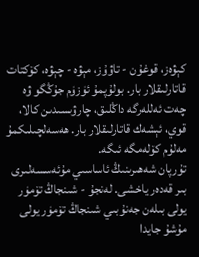كېۋەز، قوغۇن - تاۋۇز، مېۋە - چېۋە، كۆكتات قاتارلىقلار بار. بولۇپمۇ ئۈزۈم جۇڭگو ۋە چەت ئەللەرگە داڭلىق، چارۋىسىدىن كالا، قوي، ئېشەك قاتارلىقلار بار. ھەسەلچىلىكمۇ مەلۇم كۆلەمگە ئىگە.
تۇرپان شەھىرىنىڭ ئاساسىي مۇئەسسەلىرى بىر قەدەر ياخشى. لەنجۇ - شىنجاڭ تۆمۈر يولى بىلەن جەنۇبىي شىنجاڭ تۆمۈر يولى مۇشۇ جايدا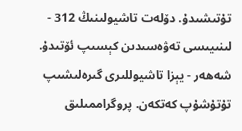تۇتىشىدۇ. دۆلەت تاشيولىنىڭ 312 - لىنىيىسى تەۋەسىدىن كېسىپ ئۆتىدۇ. شەھەر - يېزا تاشيوللىرى گىرەلىشىپ تۇتۇشۇپ كەتكەن. پروگراممىلىق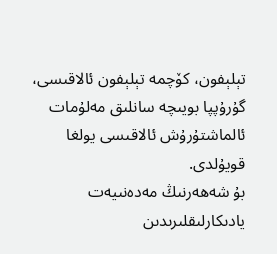تېلېفون، كۆچمە تېلېفون ئالاقىسى، گۇرۇپپا بويىچە سانلىق مەلۇمات ئالماشتۇرۇش ئالاقىسى يولغا قويۇلدى.
بۇ شەھەرنىڭ مەدەنىيەت يادىكارلىقلىرىدىن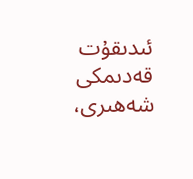ئىدىقۇت قەدىمكى شەھىرى،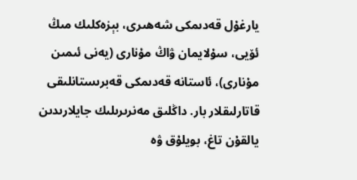يارغۇل قەدىمكى شەھىرى، بېزەكلىك مىڭ ئۆيى، سۇلايمان ۋاڭ مۇنارى (يەنى ئىمىن مۇنارى)، ئاستانە قەدىمكى قەبرىستانلىقى قاتارلىقلار بار. داڭلىق مەنرىرىلىك جايلارىدىن يالقۇن تاغ، بويلۇق ۋە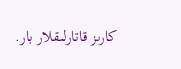كارىز قاتارلىقلار بار.